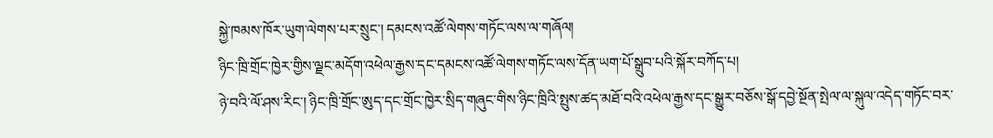སྐྱེ་ཁམས་ཁོར་ཡུག་ལེགས་པར་སྲུང་། དམངས་འཚོ་ལེགས་གཏོང་ལས་ལ་གཞོལ།
ཉིང་ཁྲི་གྲོང་ཁྱེར་གྱིས་ལྗང་མདོག་འཕེལ་རྒྱས་དང་དམངས་འཚོ་ལེགས་གཏོང་ལས་དོན་ཡག་པོ་སྒྲུབ་པའི་སྐོར་བཀོད་པ།
ཉེ་བའི་ལོ་ཤས་རིང་། ཉིང་ཁྲི་གྲོང་ཨུད་དང་གྲོང་ཁྱེར་སྲིད་གཞུང་གིས་ཉིང་ཁྲིའི་སྤུས་ཚད་མཐོ་བའི་འཕེལ་རྒྱས་དང་སྒྱུར་བཅོས་སྒོ་དབྱེ་སྔོན་སྤེལ་ལ་སྐུལ་འདེད་གཏོང་བར་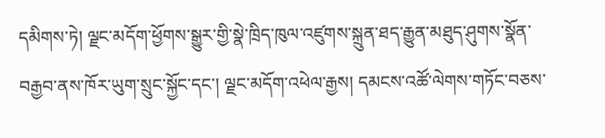དམིགས་ཏེ། ལྗང་མདོག་ཕྱོགས་སྒྱུར་གྱི་སྣེ་ཁྲིད་ཁུལ་འཛུགས་སྐྲུན་ཐད་རྒྱུན་མཐུད་ཤུགས་སྣོན་བརྒྱབ་ནས་ཁོར་ཡུག་སྲུང་སྐྱོང་དང་། ལྗང་མདོག་འཕེལ་རྒྱས། དམངས་འཚོ་ལེགས་གཏོང་བཅས་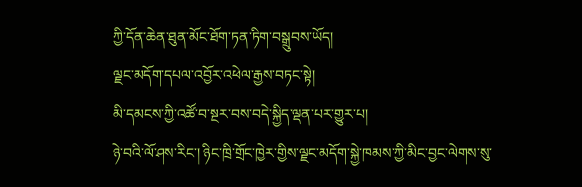ཀྱི་དོན་ཆེན་ཐུན་མོང་ཐོག་ཏན་ཏིག་བསྒྲུབས་ཡོད།
ལྗང་མདོག་དཔལ་འབྱོར་འཕེལ་རྒྱས་བཏང་སྟེ།
མི་དམངས་ཀྱི་འཚོ་བ་སྔར་བས་བདེ་སྐྱིད་ལྡན་པར་གྱུར་པ།
ཉེ་བའི་ལོ་ཤས་རིང་། ཉིང་ཁྲི་གྲོང་ཁྱེར་གྱིས་ལྗང་མདོག་སྐྱེ་ཁམས་ཀྱི་མིང་བྱང་ལེགས་སུ་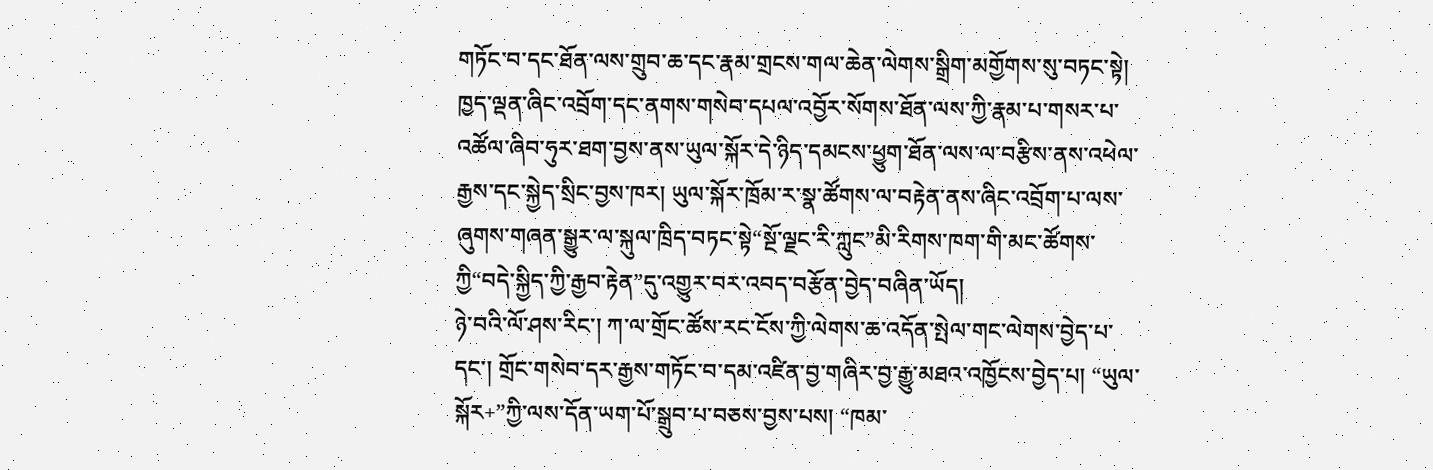གཏོང་བ་དང་ཐོན་ལས་གྲུབ་ཆ་དང་རྣམ་གྲངས་གལ་ཆེན་ལེགས་སྒྲིག་མགྱོགས་སུ་བཏང་སྟེ། ཁྱད་ལྡན་ཞིང་འབྲོག་དང་ནགས་གསེབ་དཔལ་འབྱོར་སོགས་ཐོན་ལས་ཀྱི་རྣམ་པ་གསར་པ་འཚོལ་ཞིབ་ཧུར་ཐག་བྱས་ནས་ཡུལ་སྐོར་དེ་ཉིད་དམངས་ཕྱུག་ཐོན་ལས་ལ་བརྩིས་ནས་འཕེལ་རྒྱས་དང་སྐྱེད་སྲིང་བྱས་ཁར། ཡུལ་སྐོར་ཁྲོམ་ར་སྣ་ཚོགས་ལ་བརྟེན་ནས་ཞིང་འབྲོག་པ་ལས་ཞུགས་གཞན་སྒྱུར་ལ་སྐུལ་ཁྲིད་བཏང་སྟེ“སྔོ་ལྗང་རི་ཀླུང”མི་རིགས་ཁག་གི་མང་ཚོགས་ཀྱི“བདེ་སྐྱིད་ཀྱི་རྒྱབ་རྟེན”དུ་འགྱུར་བར་འབད་བརྩོན་བྱེད་བཞིན་ཡོད།
ཉེ་བའི་ལོ་ཤས་རིང་། ཀ་ལ་གྲོང་ཚོས་རང་ངོས་ཀྱི་ལེགས་ཆ་འདོན་སྤེལ་གང་ལེགས་བྱེད་པ་དང་། གྲོང་གསེབ་དར་རྒྱས་གཏོང་བ་དམ་འཛིན་བྱ་གཞིར་བྱ་རྒྱུ་མཐའ་འཁྱོངས་བྱེད་པ། “ཡུལ་སྐོར+”ཀྱི་ལས་དོན་ཡག་པོ་སྒྲུབ་པ་བཅས་བྱས་པས། “ཁམ་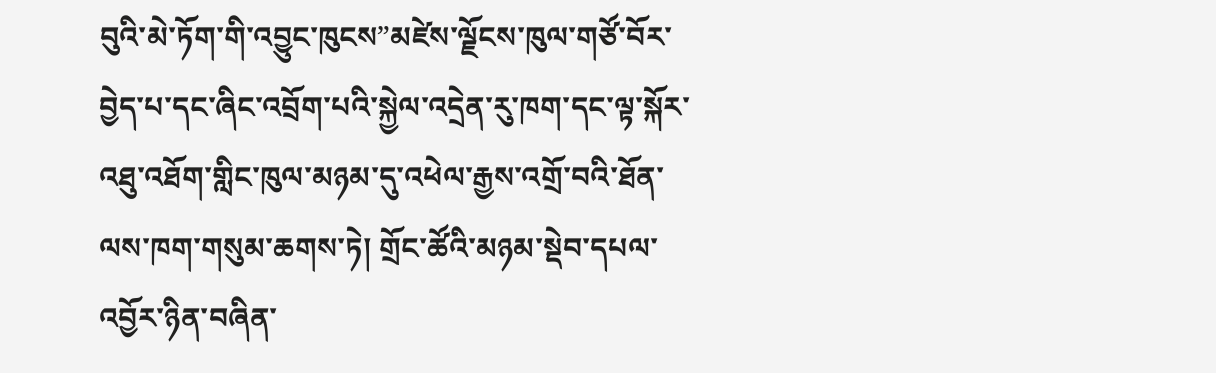བུའི་མེ་ཏོག་གི་འབྱུང་ཁུངས”མཛེས་ལྗོངས་ཁུལ་གཙོ་བོར་བྱེད་པ་དང་ཞིང་འབྲོག་པའི་སྐྱེལ་འདྲེན་རུ་ཁག་དང་ལྟ་སྐོར་འཐུ་འཐོག་གླིང་ཁུལ་མཉམ་དུ་འཕེལ་རྒྱས་འགྲོ་བའི་ཐོན་ལས་ཁག་གསུམ་ཆགས་ཏེ། གྲོང་ཚོའི་མཉམ་སྡེབ་དཔལ་འབྱོར་ཉིན་བཞིན་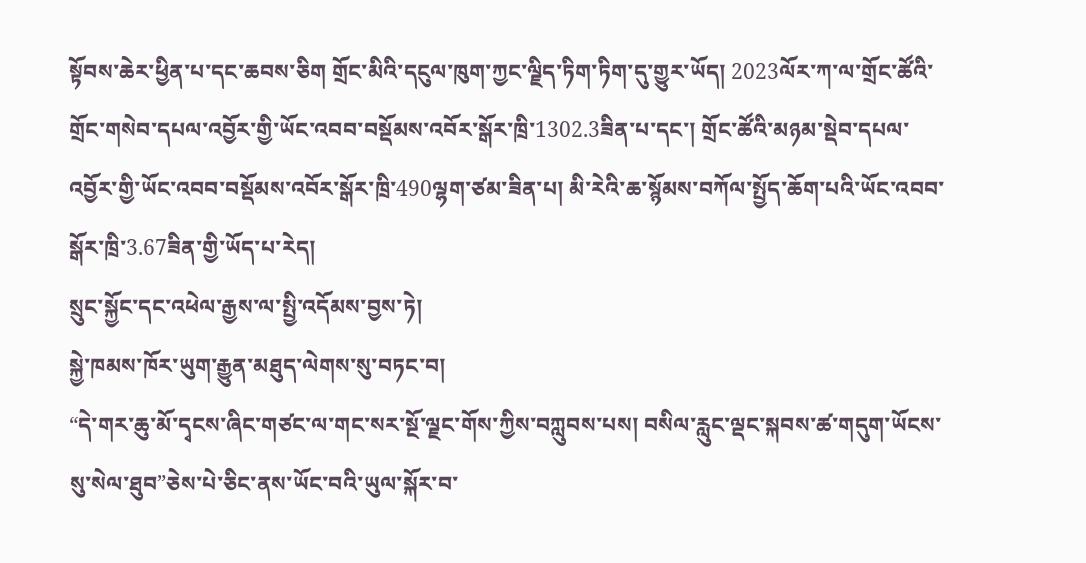སྟོབས་ཆེར་ཕྱིན་པ་དང་ཆབས་ཅིག གྲོང་མིའི་དངུལ་ཁུག་ཀྱང་ལྗིད་ཏིག་ཏིག་དུ་གྱུར་ཡོད། 2023ལོར་ཀ་ལ་གྲོང་ཚོའི་གྲོང་གསེབ་དཔལ་འབྱོར་གྱི་ཡོང་འབབ་བསྡོམས་འབོར་སྒོར་ཁྲི་1302.3ཟིན་པ་དང་། གྲོང་ཚོའི་མཉམ་སྡེབ་དཔལ་འབྱོར་གྱི་ཡོང་འབབ་བསྡོམས་འབོར་སྒོར་ཁྲི་490ལྷག་ཙམ་ཟིན་པ། མི་རེའི་ཆ་སྙོམས་བཀོལ་སྤྱོད་ཆོག་པའི་ཡོང་འབབ་སྒོར་ཁྲི་3.67ཟིན་གྱི་ཡོད་པ་རེད།
སྲུང་སྐྱོང་དང་འཕེལ་རྒྱས་ལ་སྤྱི་འདོམས་བྱས་ཏེ།
སྐྱེ་ཁམས་ཁོར་ཡུག་རྒྱུན་མཐུད་ལེགས་སུ་བཏང་བ།
“དེ་གར་ཆུ་མོ་དྭངས་ཞིང་གཙང་ལ་གང་སར་སྔོ་ལྗང་གོས་ཀྱིས་བཀླུབས་པས། བསིལ་རླུང་ལྡང་སྐབས་ཚ་གདུག་ཡོངས་སུ་སེལ་ཐུབ”ཅེས་པེ་ཅིང་ནས་ཡོང་བའི་ཡུལ་སྐོར་བ་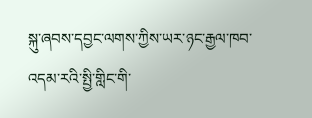སྐུ་ཞབས་དབྱང་ལགས་ཀྱིས་ཡར་ཉང་རྒྱལ་ཁབ་འདམ་རའི་སྤྱི་གླིང་གི་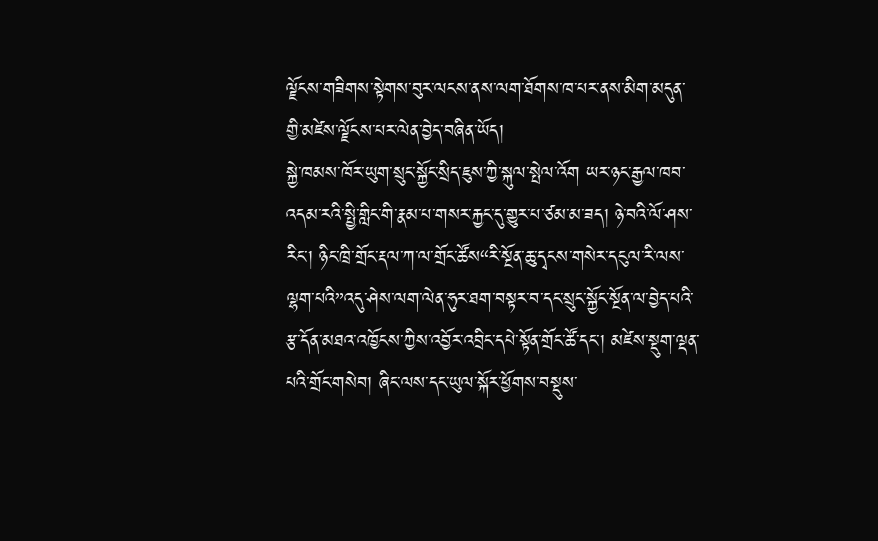ལྗོངས་གཟིགས་སྟེགས་བུར་ལངས་ནས་ལག་ཐོགས་ཁ་པར་ནས་མིག་མདུན་གྱི་མཛེས་ལྗོངས་པར་ལེན་བྱེད་བཞིན་ཡོད།
སྐྱེ་ཁམས་ཁོར་ཡུག་སྲུང་སྐྱོང་སྲིད་ཇུས་ཀྱི་སྐུལ་སྤེལ་འོག ཡར་ཉང་རྒྱལ་ཁབ་འདམ་རའི་སྤྱི་གླིང་གི་རྣམ་པ་གསར་རྐྱང་དུ་གྱུར་པ་ཙམ་མ་ཟད། ཉེ་བའི་ལོ་ཤས་རིང་། ཉིང་ཁྲི་གྲོང་རྡལ་ཀ་ལ་གྲོང་ཚོས“རི་སྔོན་ཆུ་དྭངས་གསེར་དངུལ་རི་ལས་ལྷག་པའི”འདུ་ཤེས་ལག་ལེན་ཧུར་ཐག་བསྟར་བ་དང་སྲུང་སྐྱོང་སྔོན་ལ་བྱེད་པའི་རྩ་དོན་མཐའ་འཁྱོངས་ཀྱིས་འབྱོར་འབྲིང་དཔེ་སྟོན་གྲོང་ཚོ་དང་། མཛེས་སྡུག་ལྡན་པའི་གྲོང་གསེབ། ཞིང་ལས་དང་ཡུལ་སྐོར་ཕྱོགས་བསྡུས་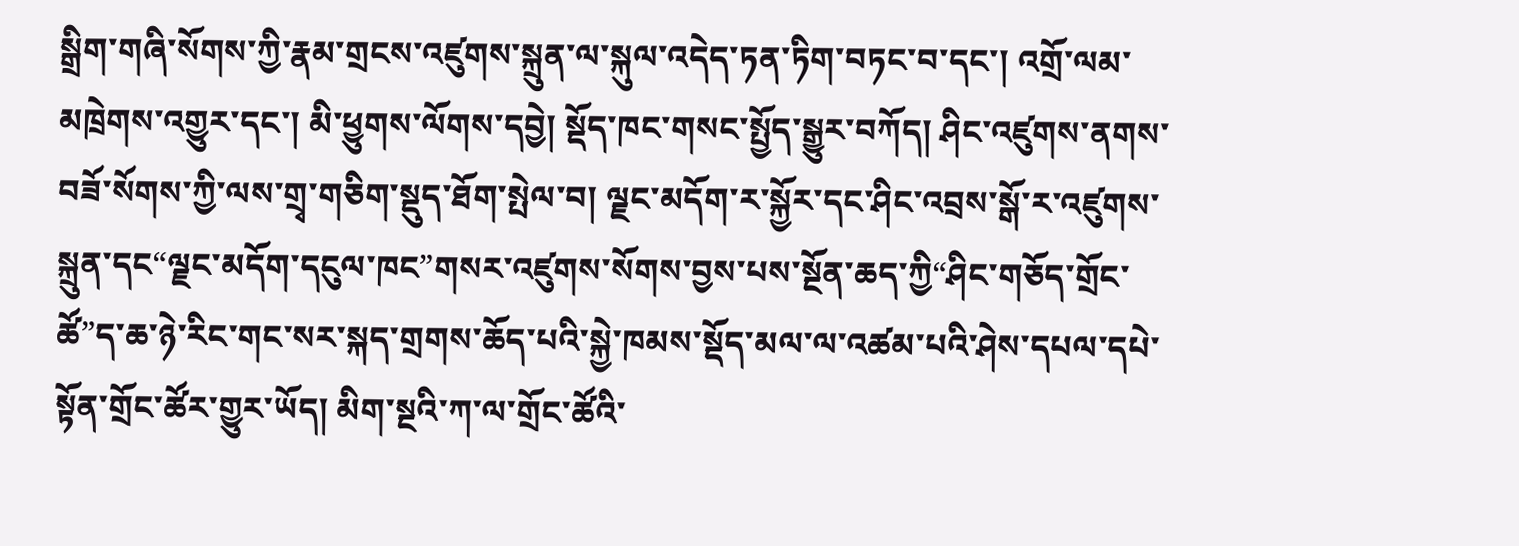སྒྲིག་གཞི་སོགས་ཀྱི་རྣམ་གྲངས་འཛུགས་སྐྲུན་ལ་སྐུལ་འདེད་ཏན་ཏིག་བཏང་བ་དང་། འགྲོ་ལམ་མཁྲེགས་འགྱུར་དང་། མི་ཕྱུགས་ལོགས་དབྱེ། སྡོད་ཁང་གསང་སྤྱོད་སྒྱུར་བཀོད། ཤིང་འཛུགས་ནགས་བཟོ་སོགས་ཀྱི་ལས་གྲྭ་གཅིག་སྡུད་ཐོག་སྤེལ་བ། ལྗང་མདོག་ར་སྐྱོར་དང་ཤིང་འབྲས་སྒོ་ར་འཛུགས་སྐྲུན་དང“ལྗང་མདོག་དངུལ་ཁང”གསར་འཛུགས་སོགས་བྱས་པས་སྔོན་ཆད་ཀྱི“ཤིང་གཅོད་གྲོང་ཚོ”ད་ཆ་ཉེ་རིང་གང་སར་སྐད་གྲགས་ཆོད་པའི་སྐྱེ་ཁམས་སྡོད་མལ་ལ་འཚམ་པའི་ཤེས་དཔལ་དཔེ་སྟོན་གྲོང་ཚོར་གྱུར་ཡོད། མིག་སྔའི་ཀ་ལ་གྲོང་ཚོའི་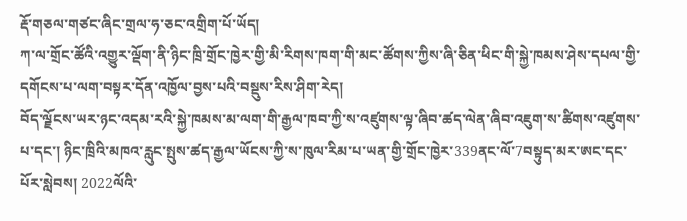རྡོ་གཅལ་གཙང་ཞིང་གྲལ་ཧ་ཅང་འགྲིག་པོ་ཡོད།
ཀ་ལ་གྲོང་ཚོའི་འགྱུར་ལྡོག་ནི་ཉིང་ཁྲི་གྲོང་ཁྱེར་གྱི་མི་རིགས་ཁག་གི་མང་ཚོགས་ཀྱིས་ཞི་ཅིན་ཕིང་གི་སྐྱེ་ཁམས་ཤེས་དཔལ་གྱི་དགོངས་པ་ལག་བསྟར་དོན་འཁྱོལ་བྱས་པའི་བསྡུས་རིས་ཤིག་རེད།
བོད་ལྗོངས་ཡར་ཉང་འདམ་རའི་སྐྱེ་ཁམས་མ་ལག་གི་རྒྱལ་ཁབ་ཀྱི་ས་འཛུགས་ལྟ་ཞིབ་ཚད་ལེན་ཞིབ་འཇུག་ས་ཚིགས་འཛུགས་པ་དང་། ཉིང་ཁྲིའི་མཁའ་རླུང་སྤུས་ཚད་རྒྱལ་ཡོངས་ཀྱི་ས་ཁུལ་རིམ་པ་ཡན་གྱི་གྲོང་ཁྱེར་339ནང་ལོ་7བསྟུད་མར་ཨང་དང་པོར་སླེབས། 2022ལོའི་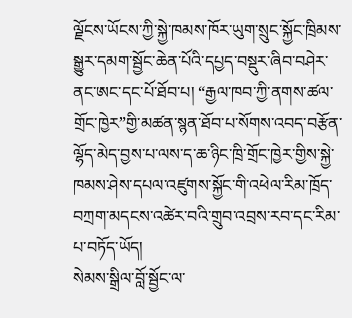ལྗོངས་ཡོངས་ཀྱི་སྐྱེ་ཁམས་ཁོར་ཡུག་སྲུང་སྐྱོང་ཁྲིམས་སྒྱུར་དམག་སྦྱོང་ཆེན་པོའི་དཔྱད་བསྡུར་ཞིབ་བཤེར་ནང་ཨང་དང་པོ་ཐོབ་པ། “རྒྱལ་ཁབ་ཀྱི་ནགས་ཚལ་གྲོང་ཁྱེར”གྱི་མཚན་སྙན་ཐོབ་པ་སོགས་འབད་བརྩོན་ལྷོད་མེད་བྱས་པ་ལས་ད་ཆ་ཉིང་ཁྲི་གྲོང་ཁྱེར་གྱིས་སྐྱེ་ཁམས་ཤེས་དཔལ་འཛུགས་སྐྱོང་གི་འཕེལ་རིམ་ཁྲོད་བཀྲག་མདངས་འཚེར་བའི་གྲུབ་འབྲས་རབ་དང་རིམ་པ་བཏོད་ཡོད།
སེམས་སྒྲིལ་བློ་སྦྱོང་ལ་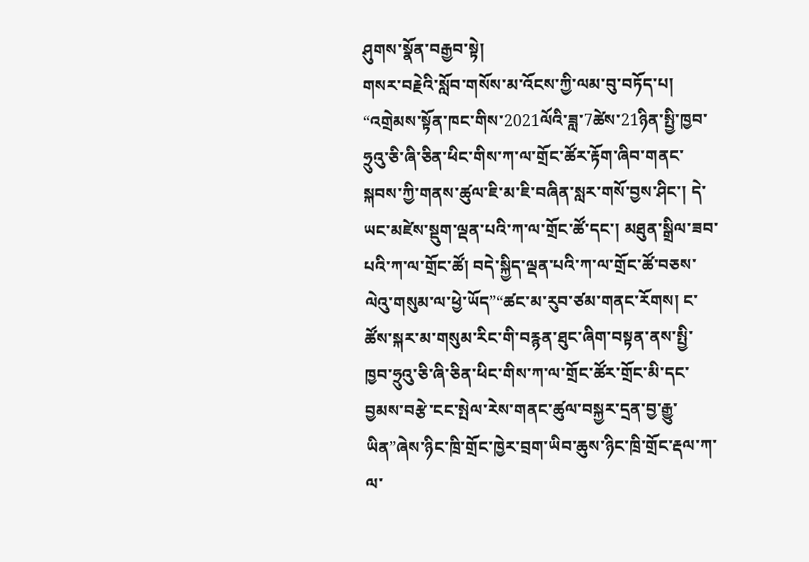ཤུགས་སྣོན་བརྒྱབ་སྟེ།
གསར་བརྗེའི་སློབ་གསོས་མ་འོངས་ཀྱི་ལམ་བུ་བཏོད་པ།
“འགྲེམས་སྟོན་ཁང་གིས་2021ལོའི་ཟླ་7ཚེས་21ཉིན་སྤྱི་ཁྱབ་ཧྲུའུ་ཅི་ཞི་ཅིན་ཕིང་གིས་ཀ་ལ་གྲོང་ཚོར་རྟོག་ཞིབ་གནང་སྐབས་ཀྱི་གནས་ཚུལ་ཇི་མ་ཇི་བཞིན་སླར་གསོ་བྱས་ཤིང་། དེ་ཡང་མཛེས་སྡུག་ལྡན་པའི་ཀ་ལ་གྲོང་ཚོ་དང་། མཐུན་སྒྲིལ་ཟབ་པའི་ཀ་ལ་གྲོང་ཚོ། བདེ་སྐྱིད་ལྡན་པའི་ཀ་ལ་གྲོང་ཚོ་བཅས་ལེའུ་གསུམ་ལ་ཕྱེ་ཡོད”“ཚང་མ་རུབ་ཙམ་གནང་རོགས། ང་ཚོས་སྐར་མ་གསུམ་རིང་གི་བརྙན་ཐུང་ཞིག་བསྟན་ནས་སྤྱི་ཁྱབ་ཧྲུའུ་ཅི་ཞི་ཅིན་ཕིང་གིས་ཀ་ལ་གྲོང་ཚོར་གྲོང་མི་དང་བྱམས་བརྩེ་ངང་སྤེལ་རེས་གནང་ཚུལ་བསྐྱར་དྲན་བྱ་རྒྱུ་ཡིན”ཞེས་ཉིང་ཁྲི་གྲོང་ཁྱེར་བྲག་ཡིབ་ཆུས་ཉིང་ཁྲི་གྲོང་རྡལ་ཀ་ལ་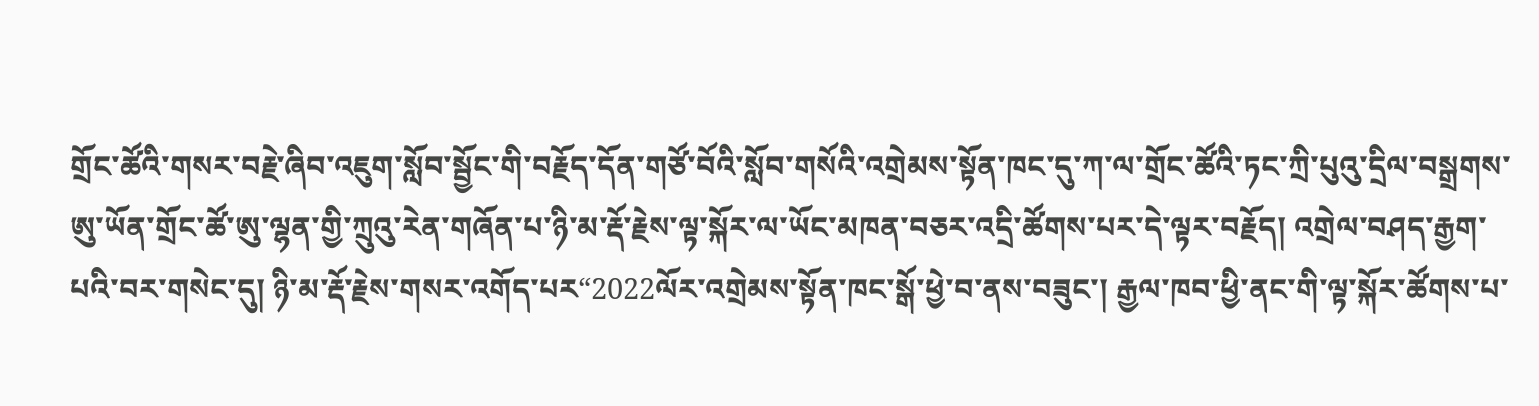གྲོང་ཚོའི་གསར་བརྗེ་ཞིབ་འཇུག་སློབ་སྦྱོང་གི་བརྗོད་དོན་གཙོ་བོའི་སློབ་གསོའི་འགྲེམས་སྟོན་ཁང་དུ་ཀ་ལ་གྲོང་ཚོའི་ཏང་ཀྲི་པུའུ་དྲིལ་བསྒྲགས་ཨུ་ཡོན་གྲོང་ཚོ་ཨུ་ལྷན་གྱི་ཀྲུའུ་རེན་གཞོན་པ་ཉི་མ་རྡོ་རྗེས་ལྟ་སྐོར་ལ་ཡོང་མཁན་བཅར་འདྲི་ཚོགས་པར་དེ་ལྟར་བརྗོད། འགྲེལ་བཤད་རྒྱག་པའི་བར་གསེང་དུ། ཉི་མ་རྡོ་རྗེས་གསར་འགོད་པར“2022ལོར་འགྲེམས་སྟོན་ཁང་སྒོ་ཕྱེ་བ་ནས་བཟུང་། རྒྱལ་ཁབ་ཕྱི་ནང་གི་ལྟ་སྐོར་ཚོགས་པ་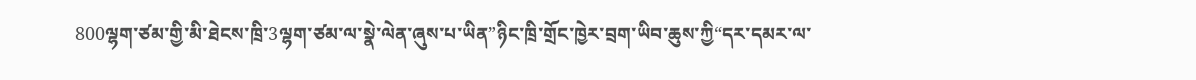800ལྷག་ཙམ་གྱི་མི་ཐེངས་ཁྲི་3ལྷག་ཙམ་ལ་སྣེ་ལེན་ཞུས་པ་ཡིན”ཉིང་ཁྲི་གྲོང་ཁྱེར་བྲག་ཡིབ་ཆུས་ཀྱི“དར་དམར་ལ་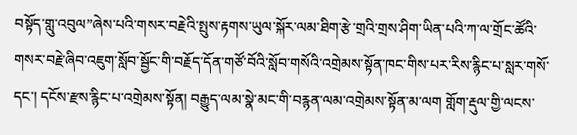བསྟོད་གླུ་འབུལ”ཞེས་པའི་གསར་བརྗེའི་སྤུས་རྟགས་ཡུལ་སྐོར་ལམ་ཐིག་རྩེ་གྲའི་གྲས་ཤིག་ཡིན་པའི་ཀ་ལ་གྲོང་ཚོའི་གསར་བརྗེ་ཞིབ་འཇུག་སློབ་སྦྱོང་གི་བརྗོད་དོན་གཙོ་བོའི་སློབ་གསོའི་འགྲེམས་སྟོན་ཁང་གིས་པར་རིས་རྙིང་པ་སླར་གསོ་དང་། དངོས་རྫས་རྙིང་པ་འགྲེམས་སྟོན། བརྒྱུད་ལམ་སྣེ་མང་གི་བརྙན་ལམ་འགྲེམས་སྟོན་མ་ལག གློག་རྡུལ་གྱི་ལངས་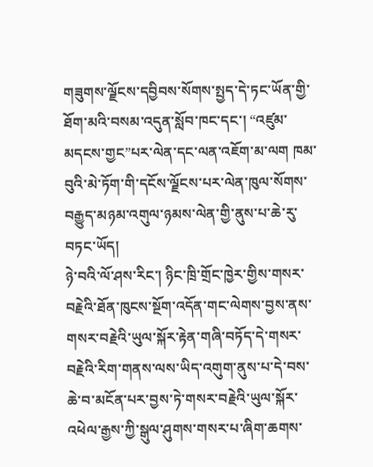གཟུགས་ལྗོངས་དབྱིབས་སོགས་སྤྱད་དེ་ཏང་ཡོན་གྱི་ཐོག་མའི་བསམ་འདུན་སློབ་ཁང་དང་། “འཛུམ་མདངས་གྱང”པར་ལེན་དང་ལན་འཇོག་མ་ལག ཁམ་བུའི་མེ་ཏོག་གི་དངོས་ལྗོངས་པར་ལེན་ཁུལ་སོགས་བརྒྱུད་མཉམ་འགུལ་ཉམས་ལེན་གྱི་ནུས་པ་ཆེ་རུ་བཏང་ཡོད།
ཉེ་བའི་ལོ་ཤས་རིང་། ཉིང་ཁྲི་གྲོང་ཁྱེར་གྱིས་གསར་བརྗེའི་ཐོན་ཁུངས་སྔོག་འདོན་གང་ལེགས་བྱས་ནས་གསར་བརྗེའི་ཡུལ་སྐོར་རྟེན་གཞི་བཏོད་དེ་གསར་བརྗེའི་རིག་གནས་ལས་ཡིད་འགུག་ནུས་པ་དེ་བས་ཆེ་བ་མངོན་པར་བྱས་ཏེ་གསར་བརྗེའི་ཡུལ་སྐོར་འཕེལ་རྒྱས་ཀྱི་སྒུལ་ཤུགས་གསར་པ་ཞིག་ཆགས་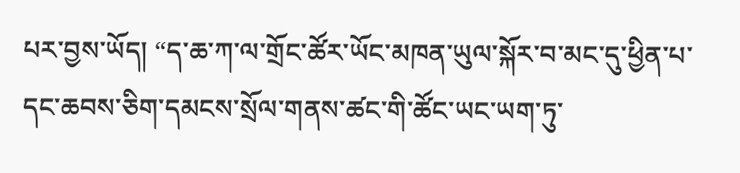པར་བྱས་ཡོད། “ད་ཆ་ཀ་ལ་གྲོང་ཚོར་ཡོང་མཁན་ཡུལ་སྐོར་བ་མང་དུ་ཕྱིན་པ་དང་ཆབས་ཅིག་དམངས་སྲོལ་གནས་ཚང་གི་ཚོང་ཡང་ཡག་ཏུ་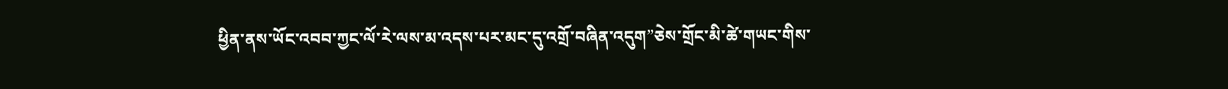ཕྱིན་ནས་ཡོང་འབབ་ཀྱང་ལོ་རེ་ལས་མ་འདས་པར་མང་དུ་འགྲོ་བཞིན་འདུག”ཅེས་གྲོང་མི་ཚེ་གཡང་གིས་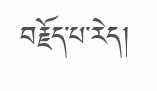བརྗོད་པ་རེད།